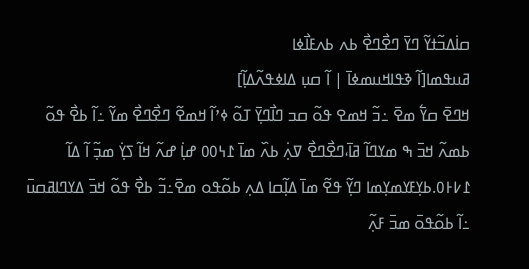ߛߊ߭ߡߏ߬ߙߌ߬ ߣߌ߫ ߣߐ߯ߣߐ߯ ߕߍ ߕߍߓߊ߯ߦߊ
ߥߎߟߘߊ[ߊ߬ ߢߟߊߞߎߘߦߊ߫ | ߊ߬ ߛߎ߲ ߡߊߦߟߍ߬ߡߊ߲߬]
ߞߣߐ߫ ߛߌ߱ ߘߐ߫ ߸ߏ߬ ߞߘߐ ߟߋ߬ ߛߏ ߣߊ߯ߣߌ߲߫ ߠߋ߬ ߦߴߊ߬ ߞߘߐ߬ ߣߐ߯ߣߐ߯ ߘߌ߬ ߸ߊ߬ ߕߐ߯ ߟߋ߬ ߕߘߍ߬ ߞߏ߫ ߒ ߘߌߣߊ߬ ߥߊ߫،ߣߐ߯ߣߐ߯ ߜߍ߲߭ ߕߍ߰ ߘߊ߫ ߁߆߀߀ ߝߊ߲߭ ߝߍ߬ ߞߊ߬ ߖߌ߲߭ ߘߏ߲߬ ߊ߬ ߡߊ߬ ߁߇߅߀.ߕߌ߲ߓߌߘߌ߲ߘߊ ߣߌ߲߬ ߟߐ߬ ߘߊ߫ ߡߊ߲߬ߛߊ ߡߍ߲ ߕߋ߬ߟߋ ߘߐ߫߸ߏ߬ ߕߐ߯ ߟߋ߬ ߞߏ߫ ߡߌߣߊߥߛߎ߫ ߸ߊ߬ ߕߋ߬ߟߋ߫ ߘߏ߫ ߓߍ߲߬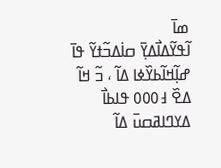ߘߊ߫
ߊ߬ߟߌ߬ߡߊ߯ߡߌ߲߫ ߛߊ߭ߡߏ߬ߙߌ߬ ߟߊ߫ ߝߊ߲߬ߞߊ߬ߕߌ߰ߦߊ ߡߊ߬ ، ߏ߬ ߞߊ߬ ߡߐ߰ ߃߀߀߀ ߟߊߕߊ߯ ߡߌߣߊߥߛߎ߫ ߡߊ߬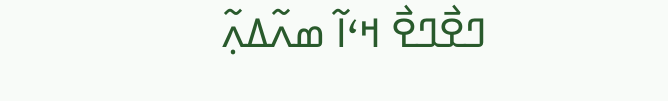ߣߐ߯ߣߐ߯ ߞߵߊ߬ ߘߍ߬ߡߍ߲߬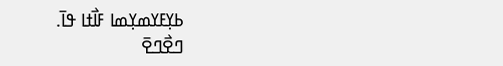ߕߌ߲ߓߌߘߌ߲ߘߊ ߓߊ߯ߙߊ ߟߊ߫.
ߣߐ߯ߣߐ߫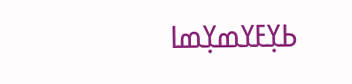ߕߌ߲ߓߌߘߌ߲ߘߊ